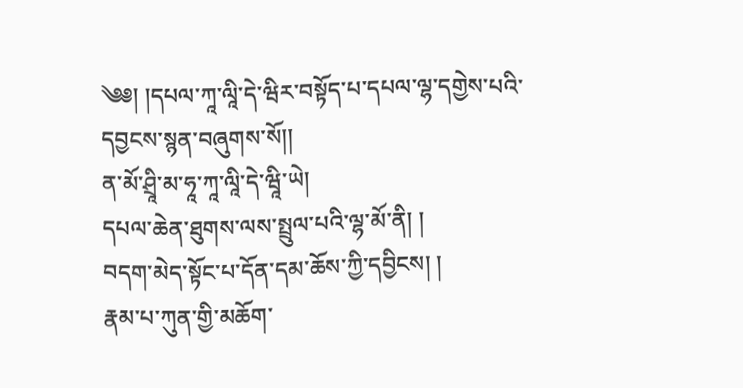༄༅། །དཔལ་ཀཱ་ལཱི་དེ་ཝིར་བསྟོད་པ་དཔལ་ལྷ་དགྱེས་པའི་དབྱངས་སྙན་བཞུགས་སོ།།
ན་མོ་ཤྲཱི་མ་ཧཱ་ཀཱ་ལཱི་དེ་ཝཱི་ཡེ།
དཔལ་ཆེན་ཐུགས་ལས་སྤྲུལ་པའི་ལྷ་མོ་ནི། །
བདག་མེད་སྟོང་པ་དོན་དམ་ཆོས་ཀྱི་དབྱིངས། །
རྣམ་པ་ཀུན་གྱི་མཆོག་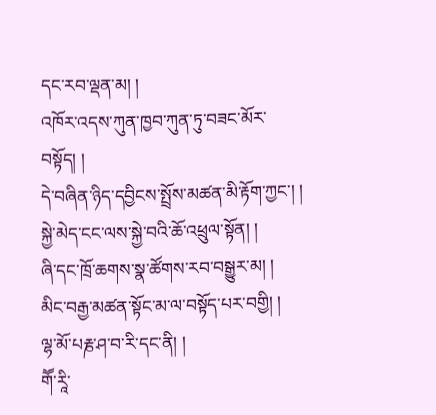དང་རབ་ལྡན་མ། །
འཁོར་འདས་ཀུན་ཁྱབ་ཀུན་ཏུ་བཟང་མོར་བསྟོད། །
དེ་བཞིན་ཉིད་དབྱིངས་སྤྲོས་མཚན་མི་རྟོག་ཀྱང་། །
སྐྱེ་མེད་ངང་ལས་སྐྱེ་བའི་ཆོ་འཕྲུལ་སྟོན། །
ཞི་དང་ཁྲོ་ཆགས་སྣ་ཚོགས་རབ་བསྒྱུར་མ། །
མིང་བརྒྱ་མཚན་སྟོང་མ་ལ་བསྟོད་པར་བགྱི། །
ལྷ་མོ་པརྞ་ཤ་བ་རི་དང་ནི། །
གཽ་རཱི་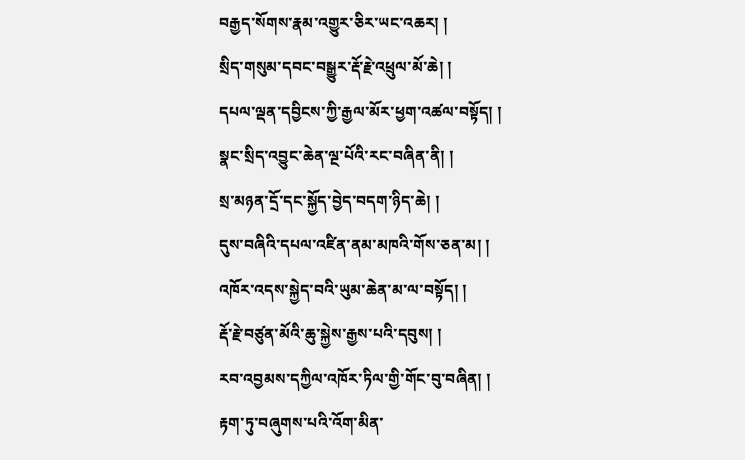བརྒྱད་སོགས་རྣམ་འགྱུར་ཅིར་ཡང་འཆར། །
སྲིད་གསུམ་དབང་བསྒྱུར་རྡོ་རྗེ་འཕྲུལ་མོ་ཆེ། །
དཔལ་ལྡན་དབྱིངས་ཀྱི་རྒྱལ་མོར་ཕྱག་འཚལ་བསྟོད། །
སྣང་སྲིད་འབྱུང་ཆེན་ལྔ་པོའི་རང་བཞིན་ནི། །
སྲ་མཉན་དྲོ་དང་སྐྱོད་བྱེད་བདག་ཉིད་ཆེ། །
དུས་བཞིའི་དཔལ་འཛིན་ནམ་མཁའི་གོས་ཅན་མ། །
འཁོར་འདས་སྐྱེད་བའི་ཡུམ་ཆེན་མ་ལ་བསྟོད། །
རྡོ་རྗེ་བཙུན་མོའི་ཆུ་སྐྱེས་རྒྱས་པའི་དབུས། །
རབ་འབྱམས་དཀྱིལ་འཁོར་ཏིལ་གྱི་གོང་བུ་བཞིན། །
རྟག་ཏུ་བཞུགས་པའི་འོག་མིན་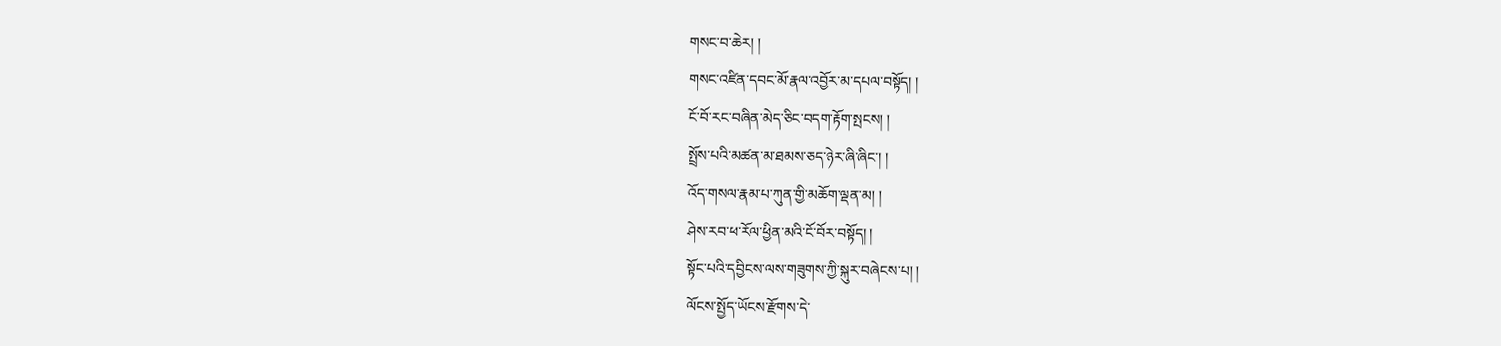གསང་བ་ཆེར། །
གསང་འཛིན་དབང་མོ་རྣལ་འབྱོར་མ་དཔལ་བསྟོད། །
ངོ་བོ་རང་བཞིན་མེད་ཅིང་བདག་རྟོག་སྤངས། །
སྤྲོས་པའི་མཚན་མ་ཐམས་ཅད་ཉེར་ཞི་ཞིང་། །
འོད་གསལ་རྣམ་པ་ཀུན་གྱི་མཆོག་ལྡན་མ། །
ཤེས་རབ་ཕ་རོལ་ཕྱིན་མའི་ངོ་བོར་བསྟོད། །
སྟོང་པའི་དབྱིངས་ལས་གཟུགས་ཀྱི་སྐུར་བཞེངས་པ། །
ལོངས་སྤྱོད་ཡོངས་རྫོགས་དེ་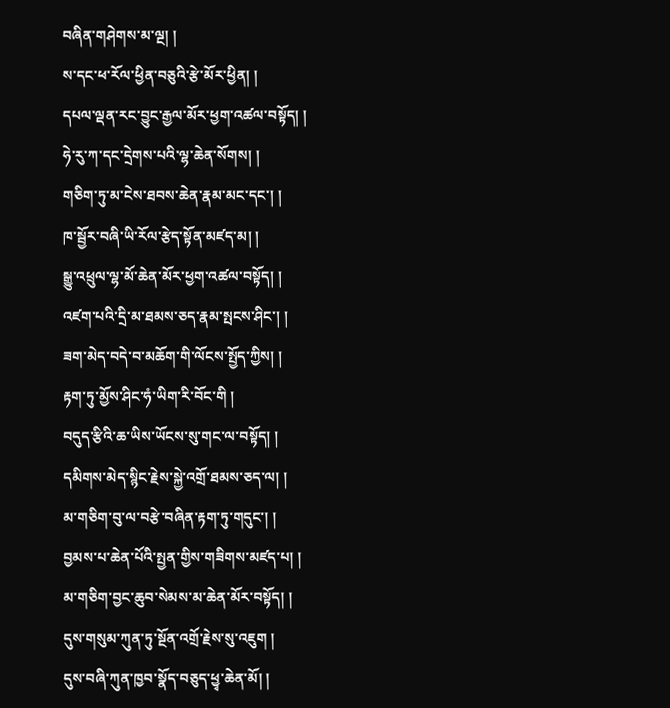བཞིན་གཤེགས་མ་ལྔ། །
ས་དང་ཕ་རོལ་ཕྱིན་བཅུའི་རྩེ་མོར་ཕྱིན། །
དཔལ་ལྡན་རང་བྱུང་རྒྱལ་མོར་ཕྱག་འཚལ་བསྟོད། །
ཧེ་རུ་ཀ་དང་དྲེགས་པའི་ལྷ་ཆེན་སོགས། །
གཅིག་ཏུ་མ་ངེས་ཐབས་ཆེན་རྣམ་མང་དང་། །
ཁ་སྦྱོར་བཞི་ཡི་རོལ་རྩེད་སྟོན་མཛད་མ། །
སྒྱུ་འཕྲུལ་ལྷ་མོ་ཆེན་མོར་ཕྱག་འཚལ་བསྟོད། །
འཛག་པའི་དྲི་མ་ཐམས་ཅད་རྣམ་སྤངས་ཤིང་། །
ཟག་མེད་བདེ་བ་མཆོག་གི་ལོངས་སྤྱོད་ཀྱིས། །
རྟག་ཏུ་མྱོས་ཤིང་ཧཾ་ཡིག་རི་བོང་གི །
བདུད་རྩིའི་ཆ་ཡིས་ཡོངས་སུ་གང་ལ་བསྟོད། །
དམིགས་མེད་སྙིང་རྗེས་སྐྱེ་འགྲོ་ཐམས་ཅད་ལ། །
མ་གཅིག་བུ་ལ་བརྩེ་བཞིན་རྟག་ཏུ་གདུང་། །
བྱམས་པ་ཆེན་པོའི་སྤྱན་གྱིས་གཟིགས་མཛད་པ། །
མ་གཅིག་བྱང་ཆུབ་སེམས་མ་ཆེན་མོར་བསྟོད། །
དུས་གསུམ་ཀུན་ཏུ་སྔོན་འགྲོ་རྗེས་སུ་འཇུག །
དུས་བཞི་ཀུན་ཁྱབ་སྣོད་བཅུད་ཕྱྭ་ཆེན་མོ། །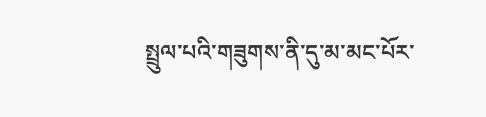སྤྲུལ་པའི་གཟུགས་ནི་དུ་མ་མང་པོར་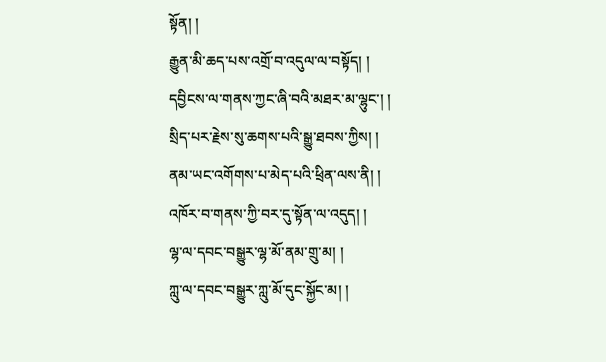སྟོན། །
རྒྱུན་མི་ཆད་པས་འགྲོ་བ་འདུལ་ལ་བསྟོད། །
དབྱིངས་ལ་གནས་ཀྱང་ཞི་བའི་མཐར་མ་ལྷུང་། །
སྲིད་པར་རྗེས་སུ་ཆགས་པའི་སྒྱུ་ཐབས་ཀྱིས། །
ནམ་ཡང་འགོགས་པ་མེད་པའི་ཕྲིན་ལས་ནི། །
འཁོར་བ་གནས་ཀྱི་བར་དུ་སྟོན་ལ་འདུད། །
ལྷ་ལ་དབང་བསྒྱུར་ལྷ་མོ་ནམ་གྲུ་མ། །
ཀླུ་ལ་དབང་བསྒྱུར་ཀླུ་མོ་དུང་སྐྱོང་མ། །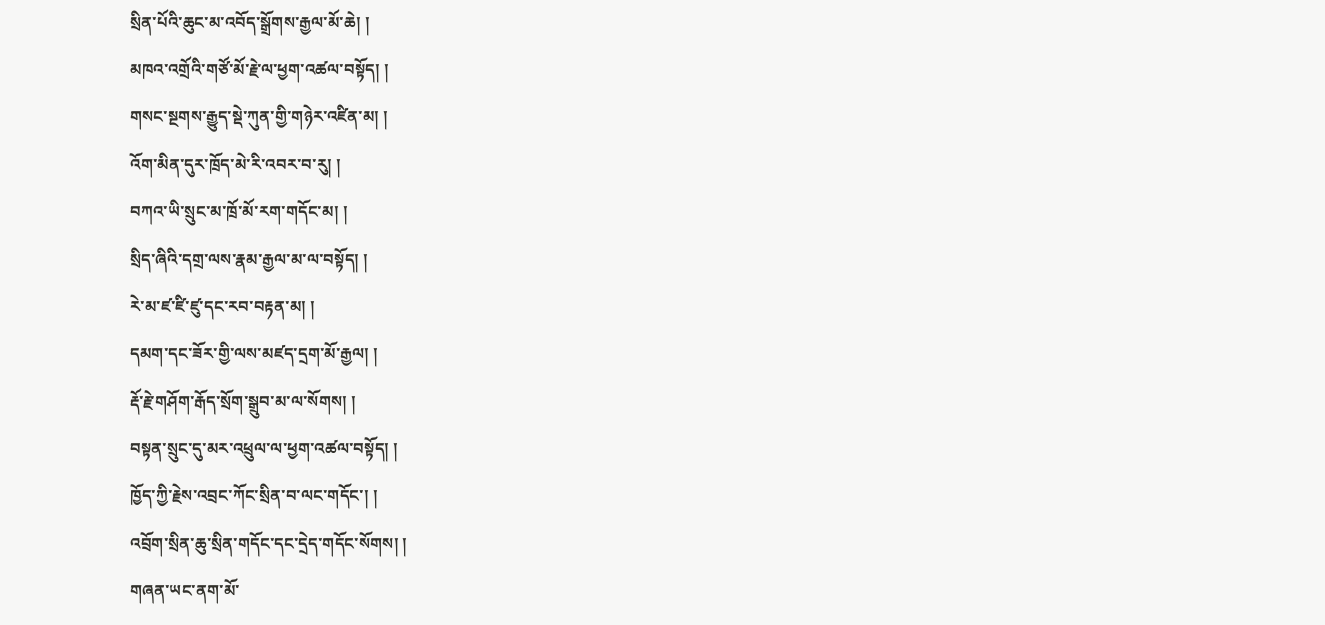སྲིན་པོའི་ཆུང་མ་འབོད་སྒྲོགས་རྒྱལ་མོ་ཆེ། །
མཁའ་འགྲོའི་གཙོ་མོ་རྗེ་ལ་ཕྱག་འཚལ་བསྟོད། །
གསང་སྔགས་རྒྱུད་སྡེ་ཀུན་གྱི་གཉེར་འཛིན་མ། །
འོག་མིན་དུར་ཁྲོད་མེ་རི་འབར་བ་རུ། །
བཀའ་ཡི་སྲུང་མ་ཁྲོ་མོ་རག་གདོང་མ། །
སྲིད་ཞིའི་དགྲ་ལས་རྣམ་རྒྱལ་མ་ལ་བསྟོད། །
རེ་མ་ཛ་ཛི་ཛུ་དང་རབ་བརྟན་མ། །
དམག་དང་ཟོར་གྱི་ལས་མཛད་དྲག་མོ་རྒྱལ། །
རྡོ་རྗེ་གཤོག་རྒོད་སྲོག་སྒྲུབ་མ་ལ་སོགས། །
བསྟན་སྲུང་དུ་མར་འཕྲུལ་ལ་ཕྱག་འཚལ་བསྟོད། །
ཁྱོད་ཀྱི་རྗེས་འབྲང་ཀོང་སྲིན་བ་ལང་གདོང་། །
འབྲོག་སྲིན་ཆུ་སྲིན་གདོང་དང་དྲེད་གདོང་སོགས། །
གཞན་ཡང་ནག་མོ་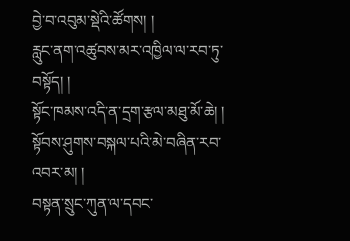བྱེ་བ་འབུམ་སྡེའི་ཚོགས། །
རླུང་ནག་འཚུབས་མར་འཁྱིལ་ལ་རབ་ཏུ་བསྟོད། །
སྟོང་ཁམས་འདི་ན་དྲག་རྩལ་མཐུ་མོ་ཆེ། །
སྟོབས་ཤུགས་བསྐལ་པའི་མེ་བཞིན་རབ་འབར་མ། །
བསྟན་སྲུང་ཀུན་ལ་དབང་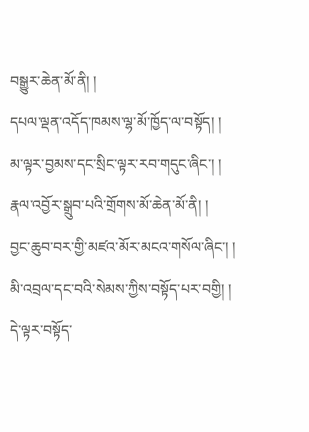བསྒྱུར་ཆེན་མོ་ནི། །
དཔལ་ལྡན་འདོད་ཁམས་ལྷ་མོ་ཁྱོད་ལ་བསྟོད། །
མ་ལྟར་བྱམས་དང་སྲིང་ལྟར་རབ་གདུང་ཞིང་། །
རྣལ་འབྱོར་སྒྲུབ་པའི་གྲོགས་མོ་ཆེན་མོ་ནི། །
བྱང་ཆུབ་བར་གྱི་མཛའ་མོར་མངའ་གསོལ་ཞིང་། །
མི་འབྲལ་དང་བའི་སེམས་ཀྱིས་བསྟོད་པར་བགྱི། །
དེ་ལྟར་བསྟོད་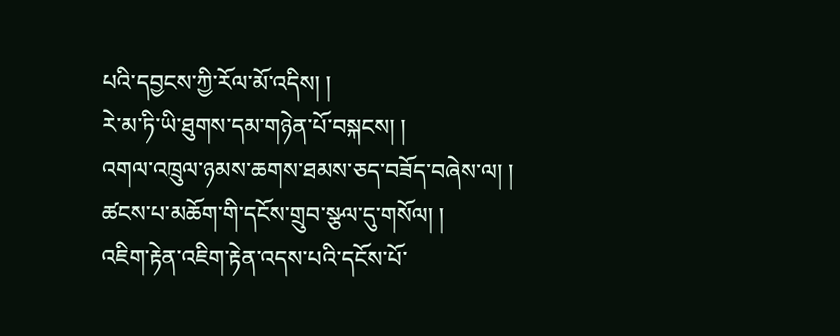པའི་དབྱངས་ཀྱི་རོལ་མོ་འདིས། །
རེ་མ་ཏི་ཡི་ཐུགས་དམ་གཉེན་པོ་བསྐངས། །
འགལ་འཁྲུལ་ཉམས་ཆགས་ཐམས་ཅད་བཟོད་བཞེས་ལ། །
ཚངས་པ་མཆོག་གི་དངོས་གྲུབ་སྩལ་དུ་གསོལ། །
འཇིག་རྟེན་འཇིག་རྟེན་འདས་པའི་དངོས་པོ་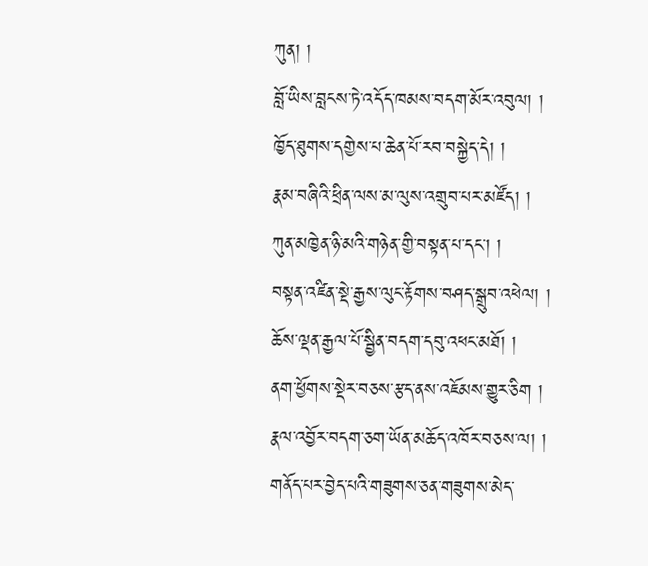ཀུན། །
བློ་ཡིས་བླངས་ཏེ་འདོད་ཁམས་བདག་མོར་འབུལ། །
ཁྱོད་ཐུགས་དགྱེས་པ་ཆེན་པོ་རབ་བསྐྱེད་དེ། །
རྣམ་བཞིའི་ཕྲིན་ལས་མ་ལུས་འགྲུབ་པར་མཛོད། །
ཀུན་མཁྱེན་ཉི་མའི་གཉེན་གྱི་བསྟན་པ་དང་། །
བསྟན་འཛིན་སྡེ་རྒྱས་ལུང་རྟོགས་བཤད་སྒྲུབ་འཕེལ། །
ཆོས་ལྡན་རྒྱལ་པོ་སྦྱིན་བདག་དབུ་འཕང་མཐོ། །
ནག་ཕྱོགས་སྡེར་བཅས་རྩད་ནས་འཇོམས་གྱུར་ཅིག །
རྣལ་འབྱོར་བདག་ཅག་ཡོན་མཆོད་འཁོར་བཅས་ལ། །
གནོད་པར་བྱེད་པའི་གཟུགས་ཅན་གཟུགས་མེད་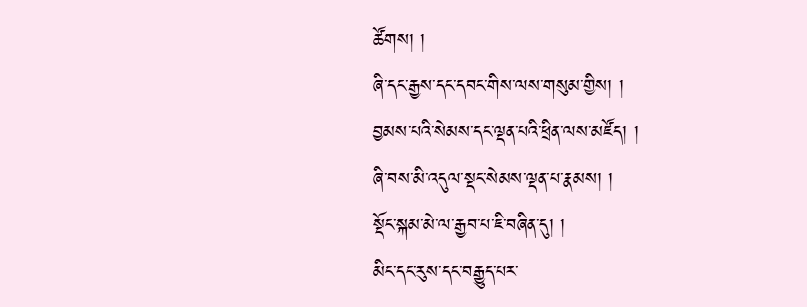ཚོགས། །
ཞི་དང་རྒྱས་དང་དབང་གིས་ལས་གསུམ་གྱིས། །
བྱམས་པའི་སེམས་དང་ལྡན་པའི་ཕྲིན་ལས་མཛོད། །
ཞི་བས་མི་འདུལ་སྡང་སེམས་ལྡན་པ་རྣམས། །
སྡོང་སྐམ་མེ་ལ་རྒྱབ་པ་ཇི་བཞིན་དུ། །
མིང་དང་རུས་དང་བརྒྱུད་པར་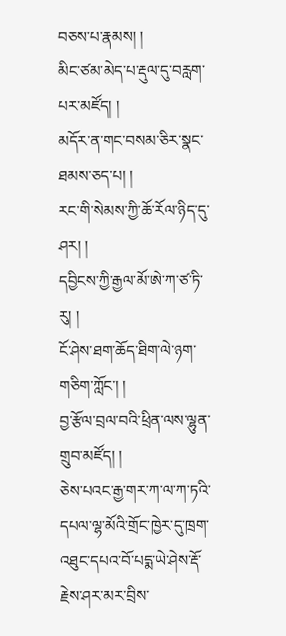བཅས་པ་རྣམས། །
མིང་ཙམ་མེད་པ་རྡུལ་དུ་བརླག་པར་མཛོད། །
མདོར་ན་གང་བསམ་ཅིར་སྣང་ཐམས་ཅད་པ། །
རང་གི་སེམས་ཀྱི་ཆོ་རོལ་ཉིད་དུ་ཤར། །
དབྱིངས་ཀྱི་རྒྱལ་མོ་ཨེ་ཀ་ཙ་ཏི་རུ། །
ངོ་ཤེས་ཐག་ཆོད་ཐིག་ལེ་ཉག་གཅིག་ཀློང་། །
བྱ་རྩོལ་བྲལ་བའི་ཕྲིན་ལས་ལྷུན་གྲུབ་མཛོད། །
ཅེས་པའང་རྒྱ་གར་ཀ་ལ་ཀ་ཏའི་དཔལ་ལྷ་མོའི་གྲོང་ཁྱེར་དུ་ཁྲག་འཐུང་དཔའ་བོ་པདྨ་ཡེ་ཤེས་རྡོ་རྗེས་ཤར་མར་བྲིས་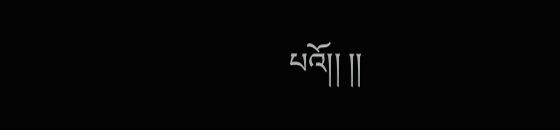པའོ།། །།